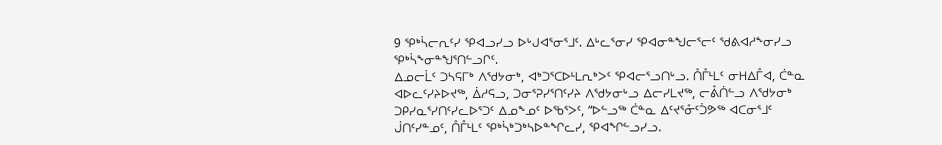9 ᕿᒃᓵᓕᕆᑦᓯ ᕿᐊᓗᓯᓗ ᐅᒡᒍᐊᕐᓂᕐᒧᑦ. ᐃᒡᓚᕐᓂᓯ ᕿᐊᓂᓐᖑᓕᕐᓕᑦ ᖁᕕᐊᓱᖕᓂᓯᓗ ᕿᒃᓵᖕᓂᓐᖑᕐᑎᓪᓗᒋᑦ.
ᐃᓄᓕᒫᑦ ᑐᓴᕋᒥᒃ ᐱᖁᔭᓂᒃ, ᐊᒃᑐᕐᑕᐅᒻᒪᕆᒃᐳᑦ ᕿᐊᓕᕐᓗᑎᒡᓗ. ᑍᒤᒻᒪᑦ ᓂᕼᐃᒤᐊ, ᑖᓐᓇ ᐊᐅᓚᑦᓯᔨᐅᔪᖅ, ᐄᓱᕋᓗ, ᑐᓂᕐᕈᓯᕐᑎᑦᓯᔨ ᐱᖁᔭᓂᒡᓗ ᐃᓕᓯᒪᔪᖅ, ᓕᕔᑏᓪᓗ ᐱᖁᔭᓂᒃ ᑐᑭᓯᓇᕐᓯᑎᑦᓯᓚᐅᕐᑐᑦ ᐃᓄᖕᓄᑦ ᐅᖃᕐᐳᑦ, “ᐅᓪᓗᖅ ᑖᓐᓇ ᐃᑦᔪᕐᓁᑦᑑᕗᖅ ᐊᑕᓂᕐᒧᑦ ᒎᑎᑦᓯᓐᓄᑦ, ᑍᒤᒻᒪᑦ ᕿᒃᓵᒃᑐᒃᓴᐅᓐᖏᓚᓯ, ᕿᐊᖏᓪᓗᓯᓗ.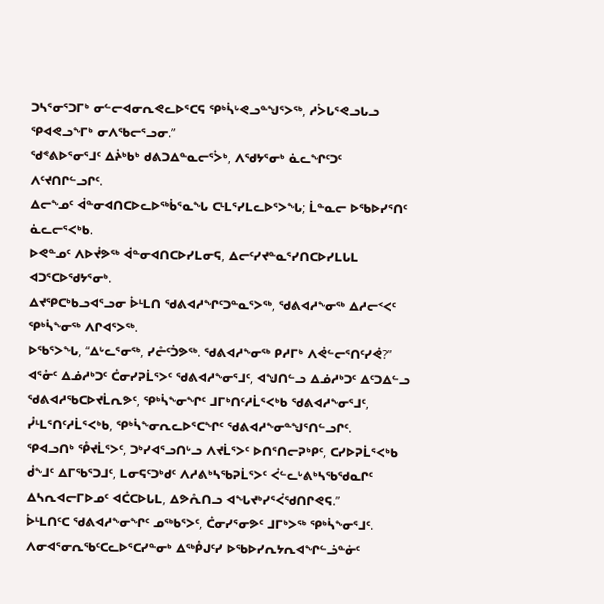ᑐᓴᕐᓂᕐᑐᒥᒃ ᓂᓪᓕᐊᓂᕆᕙᓚᐅᕐᑕᕋ ᕿᒃᓵᒡᕙᓗᓐᖑᕐᐳᖅ, ᓱᐴᒐᕐᕙᓗᒐᓗ ᕿᐊᕙᓗᖕᒥᒃ ᓂᐱᖃᓕᕐᓗᓂ.”
ᖁᕝᕕᐅᕐᓂᕐᒧᑦ ᐃᔩᒃᑲᒃ ᑯᕕᑐᐃᓐᓇᓕᕐᐴᒃ, ᐱᖁᔭᕐᓂᒃ ᓈᓚᖏᑦᑐᑦ ᐱᑦᔪᑎᒋᓪᓗᒋᑦ.
ᐃᓕᖕᓄᑦ ᐋᓐᓂᐊᑎᑕᐅᓚᐅᖅᑳᕐᓇᖓ ᑕᒻᒪᕐᓯᒪᓚᐅᕐᐳᖓ; ᒫᓐᓇᓕ ᐅᖃᐅᓯᕐᑎᑦ ᓈᓚᓕᕐᐸᒃᑲ.
ᐅᕙᓐᓄᑦ ᐱᐅᔫᕗᖅ ᐋᓐᓂᐊᑎᑕᐅᓯᒪᓂᕋ, ᐃᓕᑦᓯᔪᓐᓇᕐᓯᑎᑕᐅᓯᒪᒐᒪ ᐊᑐᕐᑕᐅᖁᔭᕐᓂᒃ.
ᐃᔪᕿᑕᒃᑲᓗᐊᕐᓗᓂ ᐆᒻᒪᑎ ᖁᕕᐊᓱᖏᑦᑐᓐᓇᕐᐳᖅ, ᖁᕕᐊᓱᖕᓂᖅ ᐃᓱᓕᑉᐸᑦ ᕿᒃᓵᖕᓂᖅ ᐱᒋᐊᕐᐳᖅ.
ᐅᖃᕐᐳᖓ, “ᐃᒡᓚᕐᓂᖅ, ᓯᓔᑦᑑᕗᖅ. ᖁᕕᐊᓱᖕᓂᖅ ᑭᓱᒥᒃ ᐱᕚᓪᓕᕐᑎᑦᓯᕚ?”
ᐊᕐᓁᑦ ᐃᓅᓱᒃᑐᑦ ᑖᓂᓯᕈᒫᕐᐳᑦ ᖁᕕᐊᓱᖕᓂᕐᒧᑦ, ᐊᖑᑎᓪᓗ ᐃᓅᓱᒃᑐᑦ ᐃᑦᑐᐃᓪᓗ ᖁᕕᐊᓱᖃᑕᐅᔪᒫᕆᕗᑦ, ᕿᒃᓵᖕᓂᖏᑦ ᒧᒥᒃᑎᑦᓱᒫᕐᐸᒃᑲ ᖁᕕᐊᓱᖕᓂᕐᒧᑦ, ᓮᒻᒪᕐᑎᑦᓱᒫᕐᐸᒃᑲ, ᕿᒃᓵᖕᓂᕆᓚᐅᕐᑕᖏᑦ ᖁᕕᐊᓱᖕᓂᓐᖑᕐᑎᓪᓗᒋᑦ.
ᕿᐊᓗᑎᒃ ᕾᔪᒫᕐᐳᑦ, ᑐᒃᓯᐊᕐᓗᑎᒡᓗ ᐱᔪᒫᕐᐳᑦ ᐅᑎᕐᑎᓕᕈᒃᑭᑦ, ᑕᓯᐅᕈᒫᕐᐸᒃᑲ ᑰᖕᒧᑦ ᐃᒥᖃᕐᑐᒧᑦ, ᒪᓂᕋᑦᑐᒃᑯᑦ ᐱᓱᕕᒃᓴᖃᕈᒫᕐᐳᑦ ᐹᓪᓚᒡᕕᒃᓴᖃᖁᓇᒋᑦ ᐃᓴᕆᐊᓕᒥᐅᓄᑦ ᐊᑖᑕᐅᒐᒪ, ᐃᕗᕅᑎᓗ ᐊᖓᔪᒃᓯᕐᐹᖁᑎᒋᕙᕋ.”
ᐆᒻᒪᑎᑦᑕ ᖁᕕᐊᓱᖕᓂᖏᑦ ᓄᖅᑲᕐᐳᑦ, ᑖᓂᓯᕐᓂᕗᑦ ᒧᒥᒃᐳᖅ ᕿᒃᓵᖕᓂᕐᒧᑦ.
ᐱᓂᐊᕐᓂᕆᖃᑦᑕᓚᐅᕐᑕᓯᓐᓂᒃ ᐃᖅᑬᒍᑦᓯ ᐅᖃᐅᓯᕆᔭᕆᐊᖏᓪᓘᓐᓃᑦ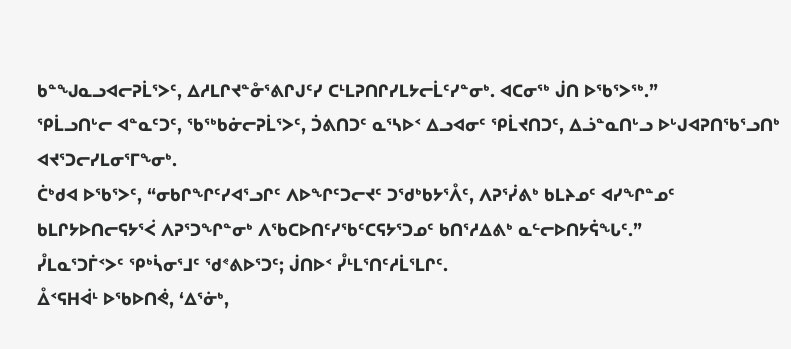ᑲᓐᖑᓇᓗᐊᓕᕈᒫᕐᐳᑦ, ᐃᓱᒪᒋᔪᓐᓁᕐᕕᒋᒍᑦᓯ ᑕᒻᒪᕈᑎᒋᓯᒪᔭᓕᒫᑦᓯᓐᓂᒃ. ᐊᑕᓂᖅ ᒎᑎ ᐅᖃᕐᐳᖅ.”
ᕿᒫᓗᑎᒡᓕ ᐊᓐᓇᑦᑐᑦ, ᖃᖅᑲᓃᓕᕈᒫᕐᐳᑦ, ᑑᕕᑎᑐᑦ ᓇᕐᓴᐅᑉ ᐃᓗᐊᓂᑦ ᕿᒫᔪᑎᑐᑦ, ᐃᓘᓐᓇᑎᒡᓗ ᐅᒡᒍᐊᕈᑎᖃᕐᓗᑎᒃ ᐊᔪᕐᑐᓕᓯᒪᓂᕐᒥᖕᓂᒃ.
ᑖᒃᑯᐊ ᐅᖃᕐᐳᑦ, “ᓂᑲᒋᖏᑦᓯᐊᕐᓗᒋᑦ ᐱᐅᖏᑦᑐᓕᔪᑦ ᑐᖁᒃᑲᔭᕐᐰᑦ, ᐱᕈᕐᓰᕕᒃ ᑲᒪᔨᓄᑦ ᐊᓯᖏᓐᓄᑦ ᑲᒪᒋᔭᐅᑎᓕᕋᔭᕐᐹ ᐱᕈᕐᑐᖏᓐᓂᒃ ᐱᖃᑕᐅᑎᑦᓯᖃᑦᑕᕋᔭᕐᑐᓄᑦ ᑲᑎᕐᓱᐃᕕᒃ ᓇᓪᓕᐅᑎᔭᕌᖓᑦ.”
ᓮᒪᓇᕐᑐᒦᑉᐳᑦ ᕿᒃᓵᓂᕐᒧᑦ ᖁᕝᕕᐅᕐᑐᑦ; ᒎᑎᐅᑉ ᓮᒻᒪᕐᑎᑦᓱᒫᕐᒪᒋᑦ.
ᐂᑉᕋᕼᐋᒻ ᐅᖃᐅᑎᕚ, ‘ᐃᕐᓃᒃ,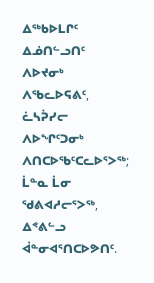ᐃᖅᑲᐅᒪᒋᑦ ᐃᓅᑎᓪᓗᑎᑦ ᐱᐅᔪᓂᒃ ᐱᖃᓚᐅᕋᕕᑦ, ᓛᓴᕉᓯᓕ ᐱᐅᖏᑦᑐᓂᒃ ᐱᑎᑕᐅᖃᑦᑕᓚᐅᕐᐳᖅ; ᒫᓐᓇ ᒫᓂ ᖁᕕᐊᓱᓕᕐᐳᖅ, ᐃᕝᕕᓪᓗ ᐋᓐᓂᐊᕐᑎᑕᐅᕗᑎᑦ.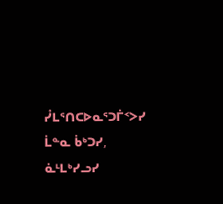ᓮᒪᕐᑎᑕᐅᓇᕐᑐᒦᑉᐳᓯ ᒫᓐᓇ ᑳᒃᑐᓯ, ᓈᒻᒪᒃᓯᓗᓯ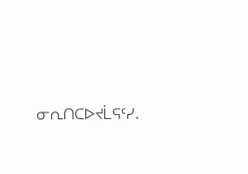ᓂᕆᑎᑕᐅᔪᒫᕋᑦᓯ.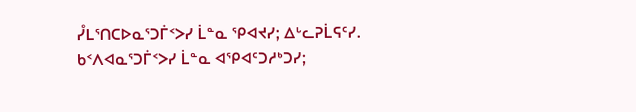ᓮᒪᕐᑎᑕᐅᓇᕐᑐᒦᑉᐳᓯ ᒫᓐᓇ ᕿᐊᔪᓯ; ᐃᒡᓚᕈᒫᕋᑦᓯ.
ᑲᑉᐱᐊᓇᕐᑐᒦᑉᐳᓯ ᒫᓐᓇ ᐊᕿᐊᑦᑐᓱᒃᑐᓯ;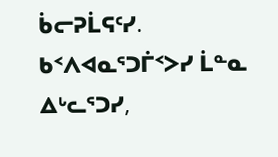ᑳᓕᕈᒫᕋᑦᓯ. ᑲᑉᐱᐊᓇᕐᑐᒦᑉᐳᓯ ᒫᓐᓇ ᐃᒡᓚᕐᑐᓯ,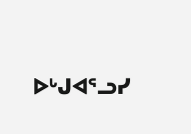ᐅᒡᒍᐊᕐᓗᓯ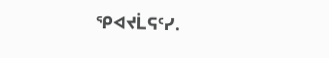ᕿᐊᔪᒫᕋᑦᓯ.